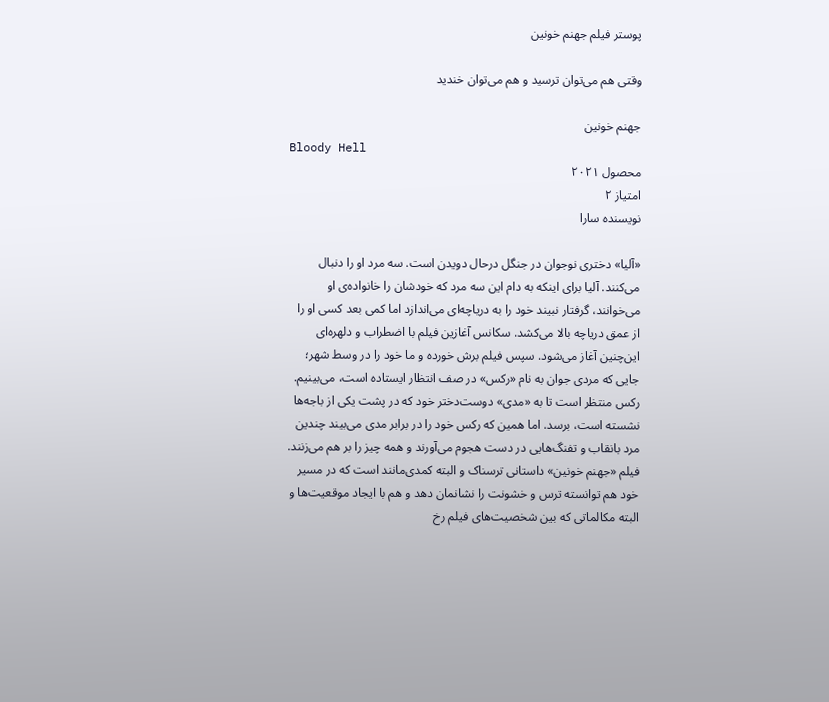پوستر فیلم جهنم خونین

وقتی هم می‌توان ترسید و هم می‌توان خندید

جهنم خونین
Bloody Hell
محصول ۲۰۲۱
امتیاز ۲
نویسنده سارا

«آلیا» دختری نوجوان در جنگل درحال دویدن است. سه مرد او را دنبال می‌کنند. آلیا برای اینکه به دام این سه مرد که خودشان را خانواده‌ی او می‌خوانند، گرفتار نبیند خود را به دریاچه‌ای می‌اندازد اما کمی بعد کسی او را از عمق دریاچه بالا می‌کشد. سکانس آغازین فیلم با اضطراب و دلهره‌ای این‌چنین آغاز می‌شود. سپس فیلم برش خورده و ما خود را در وسط شهر؛ جایی که مردی جوان به نام «رکس» در صف انتظار ایستاده است، می‌بینیم. رکس منتظر است تا به «مدی» دوست‌دختر خود که در پشت یکی از باجه‌ها نشسته است، برسد. اما همین که رکس خود را در برابر مدی می‌بیند چندین مرد بانقاب و تفنگ‌هایی در دست هجوم می‌آورند و همه چیز را بر هم می‌زنند.
فیلم «جهنم خونین» داستانی ترسناک و البته کمدی‌مانند است که در مسیر خود هم توانسته ترس و خشونت را نشانمان دهد و هم با ایجاد موقعیت‌ها و البته مکالماتی که بین شخصیت‌های فیلم رخ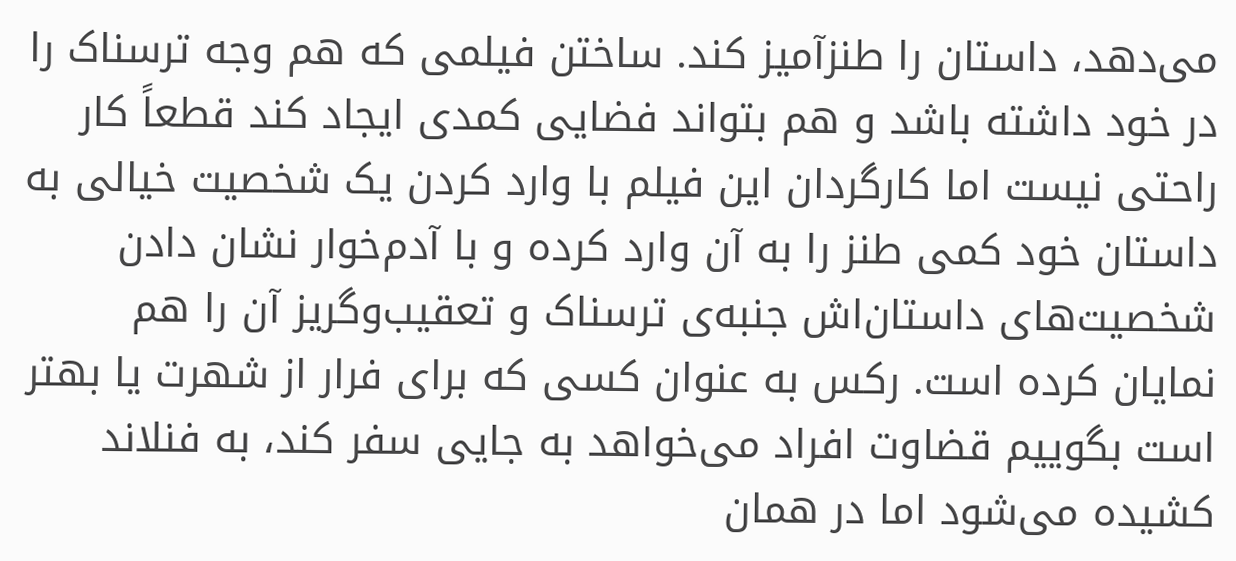می‌دهد، داستان را طنزآمیز کند. ساختن فیلمی که هم وجه ترسناک را در خود داشته باشد و هم بتواند فضایی کمدی‌ ایجاد کند قطعاً کار راحتی نیست اما کارگردان این فیلم با وارد کردن یک شخصیت خیالی به داستان خود کمی طنز را به آن وارد کرده و با آدم‌خوار نشان دادن شخصیت‌های داستان‌اش جنبه‌ی ترسناک و تعقیب‌وگریز آن را هم نمایان کرده است. رکس به عنوان کسی که برای فرار از شهرت یا بهتر است بگوییم قضاوت افراد می‌خواهد به جایی سفر کند، به فنلاند کشیده می‌شود اما در همان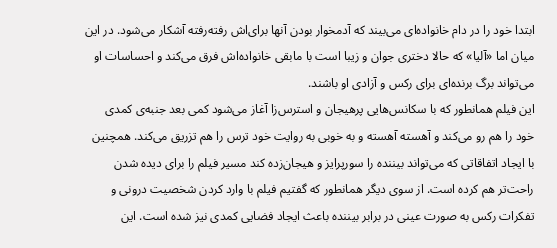ابتدا خود را در دام خانواده‌ای می‌بیند که آدمخوار بودن آنها برای‌اش رفته‌رفته آشکار می‌شود. در این میان اما «آلیا» که حالا دختری جوان و زیبا است با مابقی خانواده‌اش فرق می‌کند و احساسات او می‌تواند برگ برنده‌ای برای رکس و آزادی او باشند.
این فیلم همانطور که با سکانس‌هایی پرهیجان و استرس‌زا آغاز می‌شود کمی بعد جنبه‌ی کمدی خود را هم رو می‌کند و آهسته آهسته و به خوبی به روایت خود ترس را هم تزریق می‌کند. همچنین با ایجاد اتفاقاتی که می‌تواند بیننده را سورپرایز و هیجان‌زده کند مسیر فیلم را برای دیده شدن راحت‌تر هم کرده است. از سوی دیگر همانطور که گفتیم فیلم با وارد کردن شخصیت درونی و تفکرات رکس به صورت عینی در برابر بیننده باعث ایجاد فضایی کمدی‌ نیز شده است. این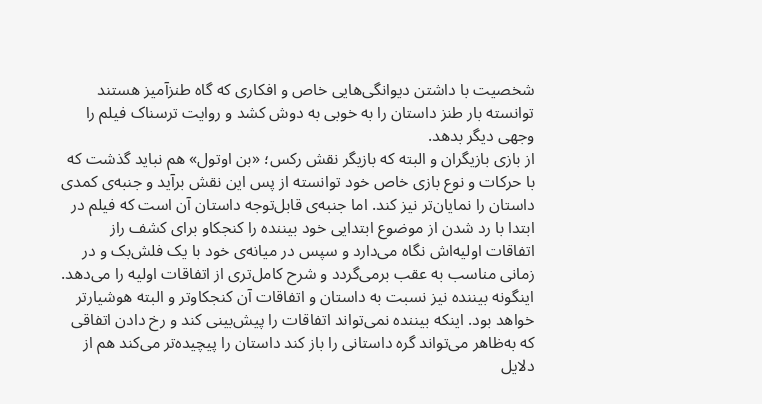شخصیت با داشتن دیوانگی‌هایی خاص و افکاری که گاه طنزآمیز هستند توانسته بار طنز داستان را به خوبی به دوش کشد و روایت ترسناک فیلم را وجهی دیگر بدهد.
از بازی بازیگران و البته که بازیگر نقش رکس؛ «بن اوتول» هم نباید گذشت که با حرکات و نوع بازی خاص خود توانسته از پس این نقش برآید و جنبه‌ی کمدی داستان را نمایان‌تر نیز کند. اما جنبه‌ی قابل‌توجه داستان آن است که فیلم در ابتدا با رد شدن از موضوع ابتدایی خود بیننده را کنجکاو برای کشف راز اتفاقات اولیه‌‌اش نگاه می‌دارد و سپس در میانه‌ی خود با یک فلش‌بک و در زمانی مناسب به عقب برمی‌گردد و شرح کامل‌تری از اتفاقات اولیه را می‌دهد. اینگونه بیننده نیز نسبت به داستان و اتفاقات آن کنجکاوتر و البته هوشیارتر خواهد بود. اینکه بیننده نمی‌تواند اتفاقات را پیش‌بینی کند و رخ دادن اتفاقی که به‌ظاهر می‌تواند گره داستانی را باز کند داستان را پیچیده‌تر می‌کند هم از دلایل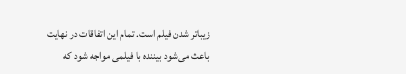زیباتر شدن فیلم است. تمام این اتفاقات در نهایت باعث می‌شود بیننده با فیلمی مواجه شود که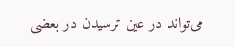می‌تواند در عین ترسیدن در بعضی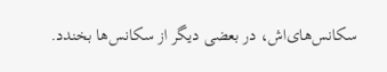سکانس‌های‌اش، در بعضی دیگر از سکانس‌ها بخندد.